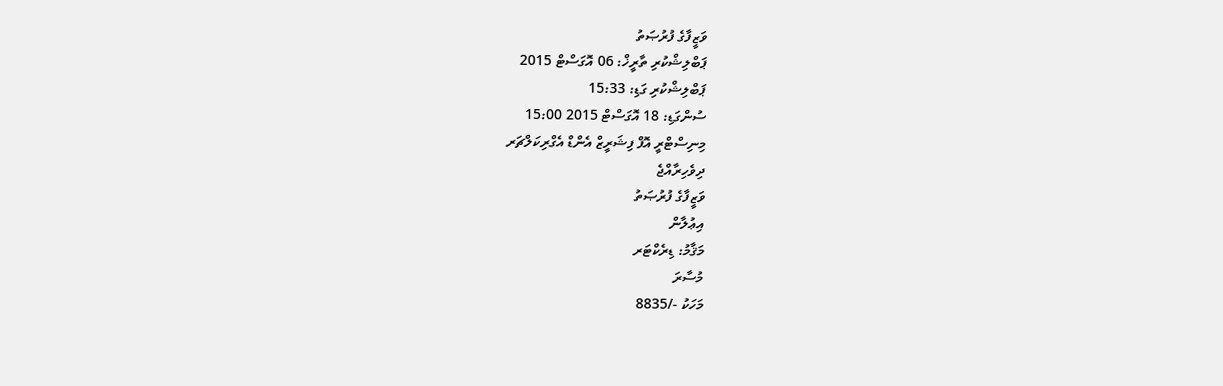ވަޒީފާގެ ފުރުޞަތު
ޕަބްލިޝްކުރި ތާރީޚް: 06 އޮގަސްޓް 2015
ޕަބްލިޝްކުރި ގަޑި: 15:33
ސުންގަޑި: 18 އޮގަސްޓް 2015 15:00
މިނިސްޓްރީ އޮފް ފިޝަރީޒް އެންޑް އެގްރިކަލްޗަރ
ދިވެހިރާއްޖެ
ވަޒީފާގެ ފުރުޞަތު
އިޢުލާން
މަޤާމު: ޑިރެކްޓަރ
މުސާރަ
މަހަކު -/8835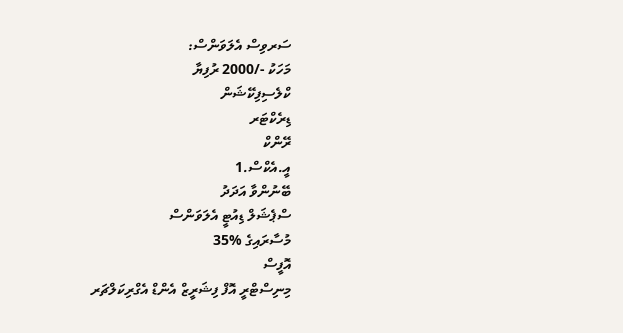ސަރވިސް އެލަވަންސް:
މަހަކު -/2000 ރުފިޔާ
ކްލެސިފިކޭޝަން
ޑިރެކްޓަރ
ރޭންކް
އީ.އެކްސް.1
ބޭނުންވާ އަދަދު
ސްޕެޝަލް ޑިއުޓީ އެލަވަންސް
މުސާރައިގެ %35
އޮފީސް
މިނިސްޓްރީ އޮފް ފިޝަރީޒް އެންޑް އެގްރިކަލްޗަރ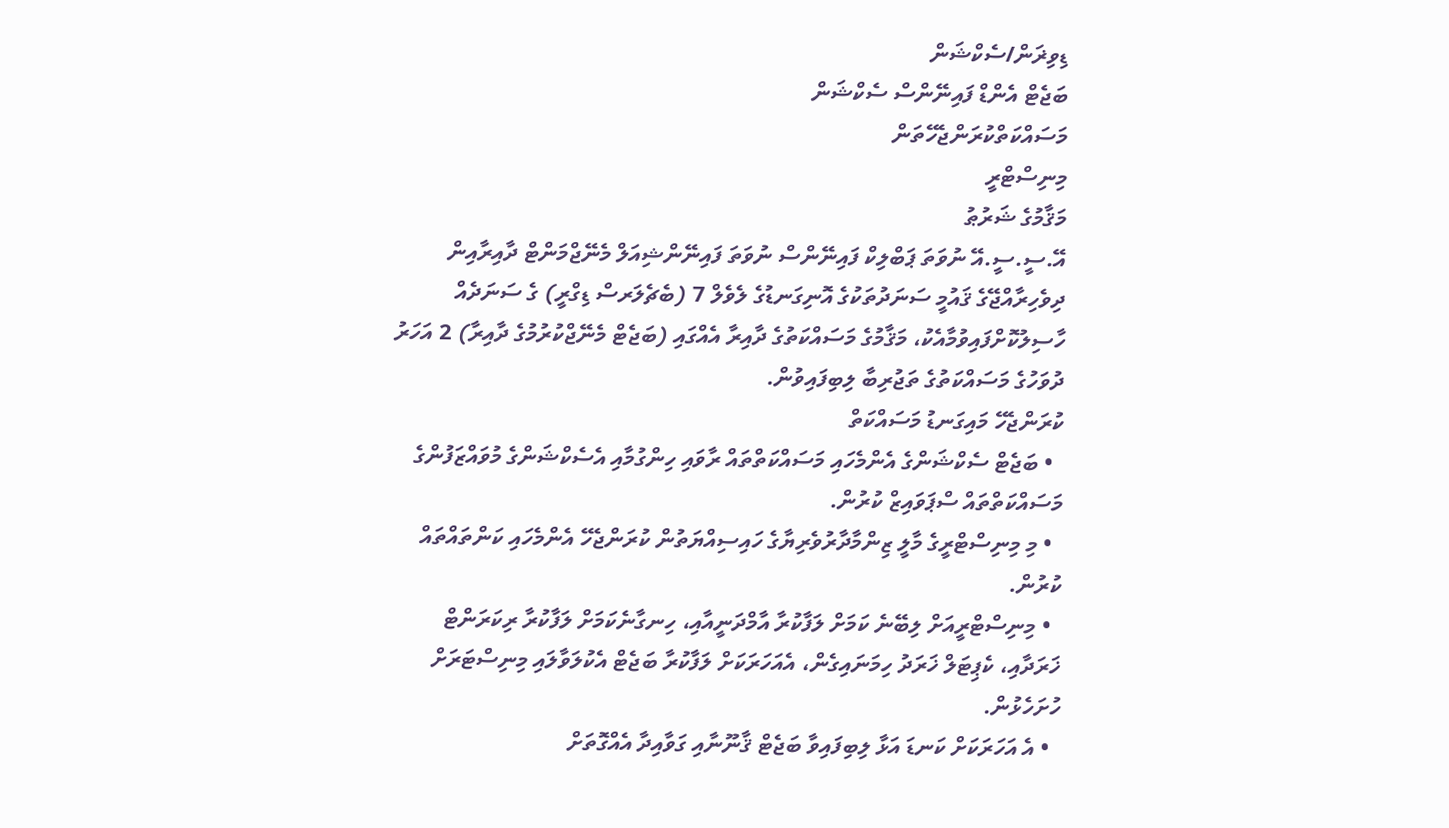ޑިވިޜަން/ސެކްޝަން
ބަޖެޓް އެންޑް ފައިނޭންސް ސެކްޝަން
މަސައްކަތްކުރަންޖެހޭތަން
މިނިސްޓްރީ
މަޤާމުގެ ޝަރުޠު
އޭ.ސީ.ސީ.އޭ ނުވަތަ ޕަބްލިކް ފައިނޭންސް ނުވަތަ ފައިނޭންޝިއަލް މެނޭޖްމަންޓް ދާއިރާއިން ދިވެހިރާއްޖޭގެ ޤައުމީ ސަނަދުތަކުގެ އޮނިގަނޑުގެ ލެވެލް 7 (ބެޗެލަރސް ޑިގްރީ) ގެ ސަނަދެއް ހާސިލުކޮށްފައިވުމާއެކު، މަޤާމުގެ މަސައްކަތުގެ ދާއިރާ އެއްގައި (ބަޖެޓް މެނޭޖްކުރުމުގެ ދާއިރާ) 2 އަހަރު ދުވަހުގެ މަސައްކަތުގެ ތަޖުރިބާ ލިބިފައިވުން.
ކުރަންޖެހޭ މައިގަނޑު މަސައްކަތް
  • ބަޖެޓް ސެކްޝަންގެ އެންމެހައި މަސައްކަތްތައް ރާވައި ހިންގުމާއި އެސެކްޝަންގެ މުވައްޒަފުންގެ މަސައްކަތްތައް ސްޕަވައިޒް ކުރުން.
  • މި މިނިސްޓްރީގެ މާލީ ޒިންމާދާރުވެރިޔާގެ ހައިސިއްޔަތުން ކުރަންޖެހޭ އެންމެހައި ކަންތައްތައް ކުރުން.
  • މިނިސްޓްރީއަށް ލިބޭނެ ކަމަށް ލަފާކުރާ އާމްދަނީއާއި، ހިނގާނެކަމަށް ލަފާކުރާ ރިކަރަންޓް ޚަރަދާއި، ކެޕިޓަލް ޚަރަދު ހިމަނައިގެން، އެއަހަރަކަށް ލަފާކުރާ ބަޖެޓް އެކުލަވާލައި މިނިސްޓަރަށް ހުށަހެޅުން.
  • އެ އަހަރަކަށް ކަނޑަ އަޅާ ލިބިފައިވާ ބަޖެޓް ޤާނޫނާއި ގަވާއިދާ އެއްގޮތަށް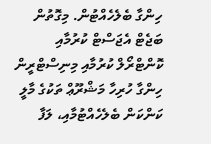ހިންގާ ބެލެހެއްޓުން. މިގޮތުން ބަޖެޓް އެޖަސްޓް ކުރުމާއި ކޮންޓްރޯލް ކުރުމާއި މިނިސްޓްރީން ހިންގާ ހުރިހާ މަޝްރޫޢް ތަކުގެ މާލީ ކަންކަން ބެލެހެއްޓުމާއި، ލަފާ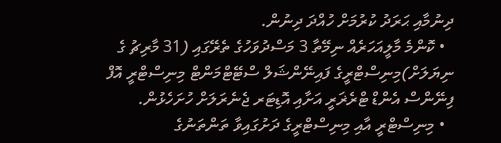ދިނުމާއި ޙަރަދު ކުރުމަށް ހުއްދަ ދިނުން.
  • ކޮންމެ މާލީއަހަރެއް ނިމޭތާ 3 މަސްދުވަހުގެ ތެރޭގައި (31 މާރިޗު ގެ ނިޔަލަށް)މިނިސްޓްރީގެ ފައިނޭންޝަލް ސްޓޭޓްމަންޓް މިނިސްޓްރީ އޮފް ފިނޭންސް އެންޑް ޓްރެޜަރީ އަށާއި އޮޑިޓަރ ޖެނެރަލަށް ހުށަހެޅުން.
  • މިނިސްޓްރީ އާއި މިނިސްޓްރީގެ ދަށުގައިވާ ތަންތަނުގެ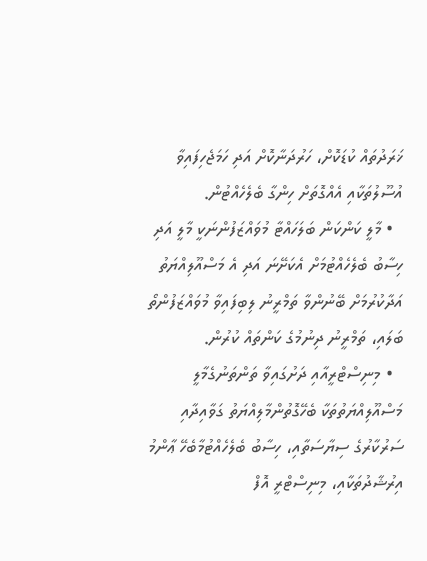ޚަރަދުތައް ކުޑަކޮށް، ހަރުދަނާކޮށް އަދި ހަމަޖެހިފައިވާ އުސޫލުތަކާއި އެއްގޮތަށް ހިންގާ ބެލެހެއްޓުން.
  • މާލީ ކަންކަން ބަލަހައްޓާ މުވައްޒަފުންނަކީ މާލީ އަދި ހިސާބު ބެލެހެއްޓުމަށް އެކަށޭނަ އަދި އެ މަސްއޫލިއްޔަތު އަދާކުރުމަށް ބޭނުންވާ ތަމްރީނު ލިބިފައިވާ މުވައްޒަފުންތޯ ބަލައި، ތަމްރީނު ދިނުމުގެ ކަންތައް ކުރުން.
  • މިނިސްޓްރީއާއި ދަށުގައިވާ ތަންތަނުގެމާލީ މަސްއޫލިއްޔަތުތަކާ ބެހޭގޮތުންމާލިއްޔަތު ގަވާއިދާއި ސަރުކާރުގެ ސިޔާސަތާއި، ހިސާބު ބެލެހެއްޓުމާބެހޭ ޢާންމު އިރުޝާދުތަކާއި، މިނިސްޓްރީ އޮފް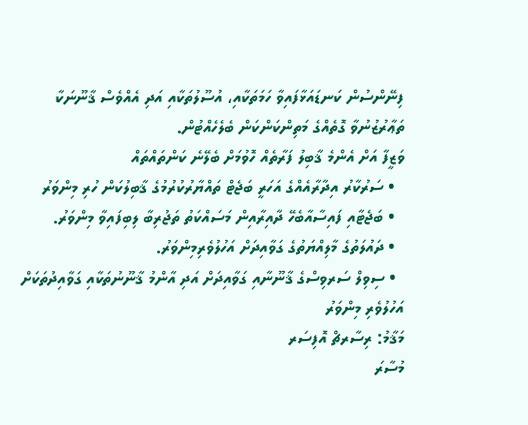ފިނޭންސުން ކަނޑައަޅާފައިވާ ހަމަތަކާއި، އުސޫލުތަކާއި އަދި އެއްވެސް ޤާނޫނަކާ ތަޢާރުޒުނުވާ ގޮތެއްގެ މަތިންކަންކަން ބެލެހެއްޓުން.
ވަޒީފާ އަށް އެންމެ ޤާބިލު ފަރާތެއް ހޮވުމަށް ބެލޭނެ ކަންތައްތައް
  • ސަރުކާރު އިދާރާއެއްގެ އަހަރީ ބަޖެޓް ތައްޔާރުކުރުމުގެ ޤާބިލުކަން ހުރި މިންވަރު
  • ބަޖެޓާއި ފައިސާއާބެހޭ ދާއިރާއިން މަސައްކަތު ތަޖުރިބާ ލިބިފައިވާ މިންވަރު.
  • ދައުލަތުގެ މާލިއްޔަތުގެ ގަވާއިދަށް އަހުލުވެރިމިންވަރު.
  • ސިވިލް ސަރވިސްގެ ޤާނޫނާއި ގަވާއިދަށް އަދި އާންމު ޤާނޫނުތަކާއި ގަވާއިދުތަކަށް އަހުލުވެރި މިންވަރު
މަޤާމު: ރިސާރޗް އޮފިސަރ
މުސާރަ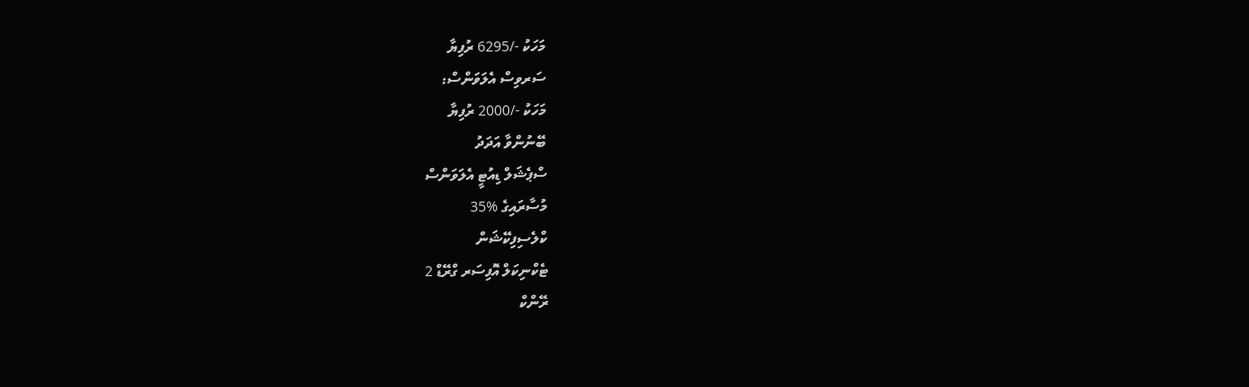މަހަކު -/6295 ރުފިޔާ
ސަރވިސް އެލަވަންސް:
މަހަކު -/2000 ރުފިޔާ
ބޭނުންވާ އަދަދު
ސްޕެޝަލް ޑިއުޓީ އެލަވަންސް
މުސާރައިގެ %35
ކްލެސިފިކޭޝަން
ޓެކްނިކަލް އޮފިސަރ ގްރޭޑް 2
ރޭންކް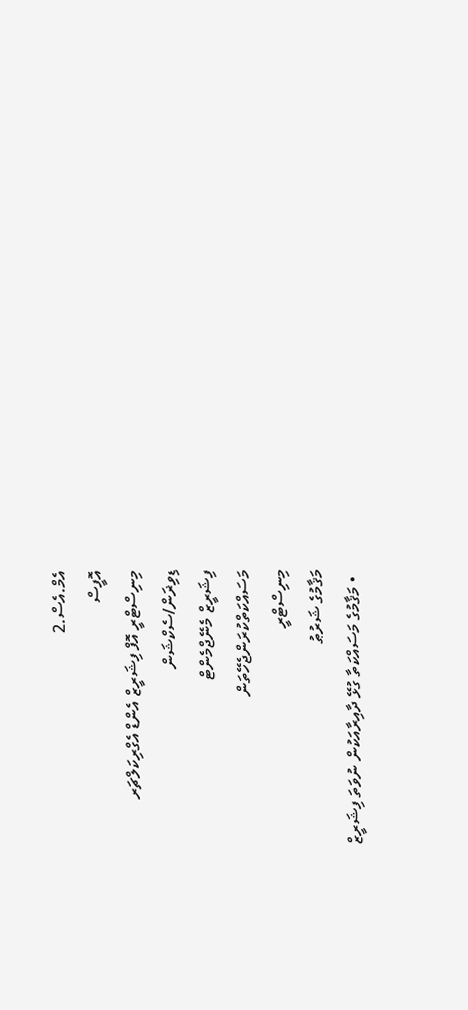އެމް.އެސް.2
އޮފީސް
މިނިސްޓްރީ އޮފް ފިޝަރީޒް އެންޑް އެގްރިކަލްޗަރ
ޑިވިޜަން/ސެކްޝަން
ފިޝަރީޒް މެނޭޖްމެންޓް
މަސައްކަތްކުރަންޖެހޭތަން
މިނިސްޓްރީ
މަޤާމުގެ ޝަރުޠު
  • މަޤާމުގެ މަސައްކަތާ ގުޅޭ ދާއިރާއަކުން ނުވަތަ ފިޝަރީޒް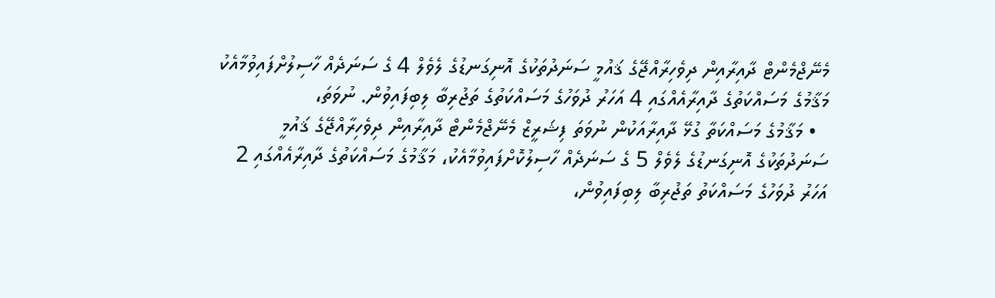މެނޭޖްމެންޓް ދާއިރާއިން ދިވެހިރާއްޖޭގެ ޤައުމީ ސަނަދުތަކުގެ އޮނިގަނޑުގެ ލެވެލް 4 ގެ ސަނަދެއް ހާސިލުށްފައިވުމާއެކު މަޤާމުގެ މަސައްކަތުގެ ދާއިރާއެއްގައި 4 އަހަރު ދުވަހުގެ މަސައްކަތުގެ ތަޖުރިބާ ލިބިފައިވުން. ނުވަތަ،
  • މަޤާމުގެ މަސައްކަތާ ގުޅޭ ދާއިރާއަކުން ނުވަތަ ފިޝަރީޒް މެނޭޖްމެންޓް ދާއިރާއިން ދިވެހިރާއްޖޭގެ ޤައުމީ ސަނަދުތަކުގެ އޮނިގަނޑުގެ ލެވެލް 5 ގެ ސަނަދެއް ހާސިލުކޮށްފައިވުމާއެކު، މަޤާމުގެ މަސައްކަތުގެ ދާއިރާއެއްގައި 2 އަހަރު ދުވަހުގެ މަސައްކަތު ތަޖުރިބާ ލިބިފައިވުން،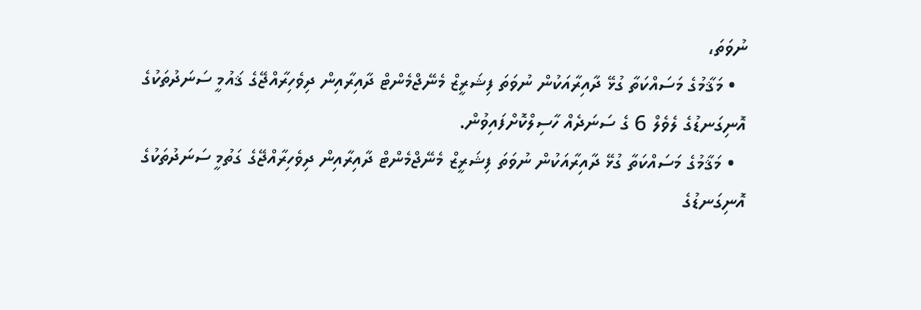ނުވަތަ،
  • މަޤާމުގެ މަސައްކަތާ ގުޅޭ ދާއިރާއަކުން ނުވަތަ ފިޝަރީޒް މެނޭޖްމެންޓް ދާއިރާއިން ދިވެހިރާއްޖޭގެ ޤައުމީ ސަނަދުތަކުގެ އޮނިގަނޑުގެ ލެވެލް 6 ގެ ސަނަދެއް ހާސިލްކޮށްފައިވުން.
  • މަޤާމުގެ މަސައްކަތާ ގުޅޭ ދާއިރާއަކުން ނުވަތަ ފިޝަރީޒް މެނޭޖްމެންޓް ދާއިރާއިން ދިވެހިރާއްޖޭގެ ގަތުމީ ސަނަދުތަކުގެ އޮނިގަނޑުގެ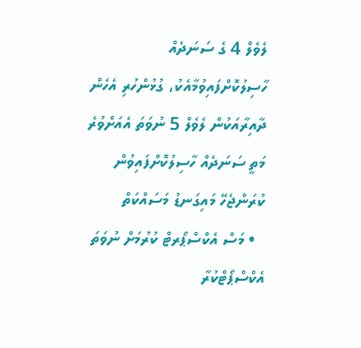ލެވެލް 4 ގެ ސަނަދެއް ހާސިލުކޮށްފައިވުމާއެކު، ގުޅުންހުރި އެހެން ދާއިރާއަކުން ލެވެލް 5 ނުވަތަ އެއަށްވުރެ މަތީ ސަނަދެއް ހާސިލުކޮށްފައިވުން
ކުރަންޖެހޭ މައިގަނޑު މަސައްކަތް
  • މަސް އެކްސްޕޯރޓް ކުރުމަށް ނުވަތަ އެކްސްޕޯޓްކުރާ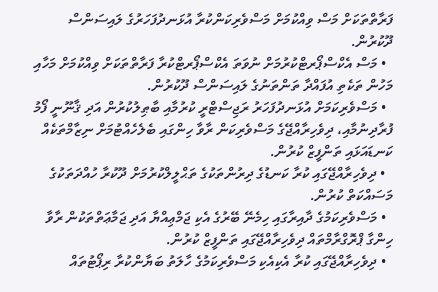ފަރާތްތަކަށް މަސް ވިއްކުމަށް މަސްވެރިކަންކުރާ އުޅަނދުފަހަރުގެ ލައިސަންސް ދޫކުރުން.
  • މަސް އެކްސްޕޯރޓްކުރުމަށް ނުވަތަ އެކްސްޕޯރޓްކުރާ ފަރާތްތަކަށް ވިއްކުމަށް މަހާއި މަހުން ތަކެތި އުފައްދާ ތަންތަނުގެ ލައިސަންސް ދޫކުރުން.
  • މަސްވެރިކަމަށް އުޅަނދުފަހަރު ރަޖިސްޓްރީ ކުރުމާއި ބާޠިލުކުރުން އަދި ޤާނޫނީ ފޯމު ފުރާދިނުމާއި، ދިވެހިރާއްޖޭގެ މަސްވެރިކަން ރާވާ ހިންގައި ބެލެހެއްޓުމަށް ނިޒާމްތަކެއް ކަނޑައަޅައި ތަންފީޒް ކުރުން.
  • ދިވެހިރާއްޖޭގައި ކުރާ ކަނޑުގެ ދިރުންތަކުގެ ތަޙްލީލްކުރުމަށް ދޫކުރާ ހުއްދަތަކުގެ މަސައްކަތް ކުރުން.
  • މަސްވެރިކަމުގެ ދާއިރާގައި ހިމެނޭ ބޭރުގެ އެކި ޖަމްޢިއްޔާ އަދި ޖަމާޢަތްތަކުން ރާވާ ހިންގާ ޕްރޮގްރާމްތައް ދިވެހިރާއްޖޭގައި ތަންފީޒް ކުރުން.
  • ދިވެހިރާއްޖޭގައި ކުރާ އެކިއެކި މަސްވެރިކަމުގެ ހާލަތު ބަޔާންކުރާ ރިޕޯޓުތައް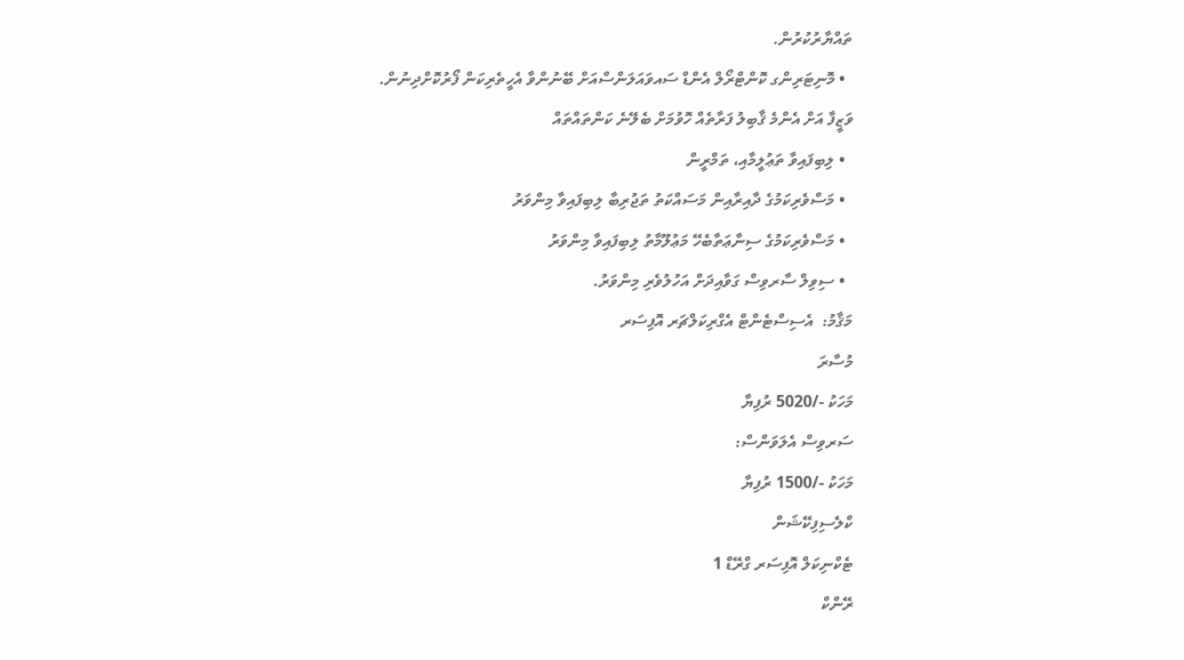ތައްޔާރުކުރުން.
  • މޮނިޓަރިންގ ކޮންޓްރޯލް އެންޑް ސައވައަލަންސްއަށް ބޭނުންވާ އެހީތެރިކަން ފޯރުކޮށްދިނުން.
ވަޒީފާ އަށް އެންމެ ޤާބިލު ފަރާތެއް ހޮވުމަށް ބެލޭނެ ކަންތައްތައް
  • ލިބިފައިވާ ތަޢުލީމާއި، ތަމްރީން
  • މަސްވެރިކަމުގެ ދާއިރާއިން މަސައްކަތު ތަޖުރިބާ ލިބިފައިވާ މިންވަރު
  • މަސްވެރިކަމުގެ ސިނާޢަތާބެހޭ މަޢުލޫމާތު ލިބިފައިވާ މިންވަރު
  • ސިވިލް ސާރވިސް ގަވާއިދަށް އަހުލުވެރި މިންވަރު.
މަޤާމު:  އެސިސްޓެންޓް އެގްރިކަލްޗަރ އޮފިސަރ
މުސާރަ
މަހަކު -/5020 ރުފިޔާ
ސަރވިސް އެލަވަންސް:
މަހަކު -/1500 ރުފިޔާ
ކްލެސިފިކޭޝަން
ޓެކްނިކަލް އޮފިސަރ ގްރޭޑް 1
ރޭންކް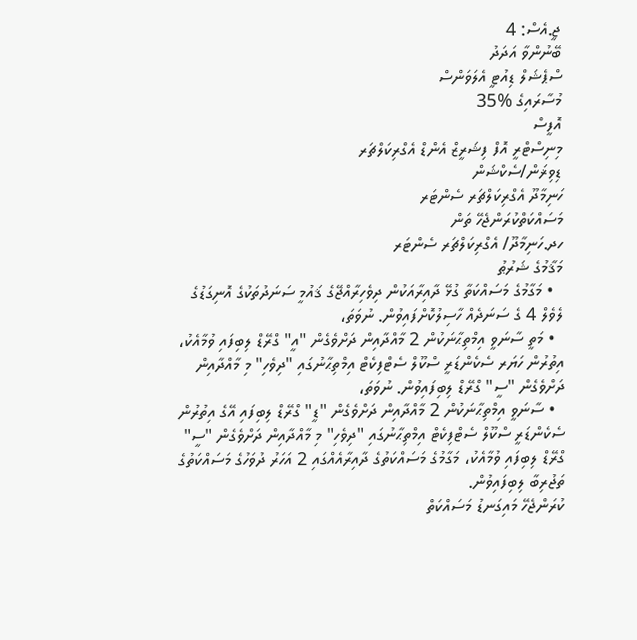ޖީ.އެސް: 4
ބޭނުންވާ އަދަދު
ސްޕެޝަލް ޑިއުޓީ އެލަވަންސް
މުސާރައިގެ %35
އޮފީސް
މިނިސްޓްރީ އޮފް ފިޝަރީޒް އެންޑް އެގްރިކަލްޗަރ
ޑިވިޜަން/ސެކްޝަން
ހަނިމާދޫ އެގްރިކަލްޗަރ ސެންޓަރ
މަސައްކަތްކުރަންޖެހޭ ތަން
ހދ.ހަނިމާދޫ/ އެގްރިކަލްޗަރ ސެންޓަރ
މަޤާމުގެ ޝަރުޠު
  • މަގާމުގެ މަސައްކަތާ ގުޅޭ ދާއިރާއަކުން ދިވެހިރާއްޖޭގެ ޤައުމީ ސަނަދުތަކުގެ އޮނިގަޑުގެ ލެވެލް 4 ގެ ސަނަދެއް ހާސިލުކޮށްފައިވުން. ނުވަތަ،
  • މަތީ ސާނަވީ އިމްތިޙާނަކުން 2 މާއްދާއިން ދަށްވެގެން "އީ" ގްރޭޑް ލިބިފައި ވުމާއެކު، އިތުރުން ހަޔަރ ސެކެންޑަރީ ސްކޫލް ސެޓްފިކެޓް އިމްތިޙާނުގައި "ދިވެހި" މި މާއްދާއިން ދަށްވެގެން "ސީ" ގްރޭޑް ލިބިފައިވުން. ނުވަތަ،
  • ސާނަވީ އިމްތިޙާނަކުން 2 މާއްދާއިން ދަށްވެގެން "ޑީ" ގްރޭޑް ލިބިފައި އޭގެ އިތުރުން ސެކެންޑަރީ ސްކޫލް ސެޓްފިކެޓް އިމްތިޙާނުގައި "ދިވެހި" މި މާއްދާއިން ދަށްވެގެން "ސީ" ގްރޭޑް ލިބިފައި ވުމާއެކު، މަގާމުގެ މަސައްކަތުގެ ދާއިރާއެއްގައި 2 އަހަރު ދުވަހުގެ މަސައްކަތުގެ ތަޖުރިބާ ލިބިފައިވުން.
ކުރަންޖެހޭ މައިގަނޑު މަސައްކަތް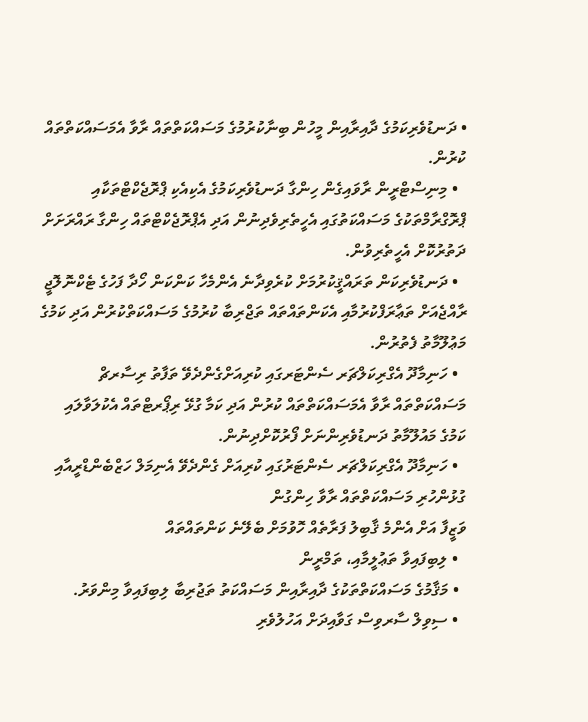• ދަނޑުވެރިކަމުގެ ދާއިރާއިން މީހުން ބިނާކުރުމުގެ މަސައްކަތްތައް ރާވާ އެމަސައްކަތްތައް ކުރުން.
  • މިނިސްޓްރީން ރާވައިގެން ހިންގާ ދަނޑުވެރިކަމުގެ އެކިއެކި ޕްރޮޖެކްޓްތަކާއި ޕްރޮގްރާމްތަކުގެ މަސައްކަތުގައި އެހީތެރިވެދިނުން އަދި އެޕްރޮޖެކްޓްތައް ހިންގާ ރައްރަށަށް ދަތުރުކޮށް އެހީތެރިވުން.
  • ދަނޑުވެރިކަން ތަރައްޤީކުރުމަށް ކުރެވިދާނެ އެންމެހާ ކަންކަން ހޯދާ ފަހުގެ ޓެކްނޮލޮޖީ ރާއްޖެއަށް ތަޢާރަފްކުރުމާއި އެކަންތައްތައް ތަޖްރިބާ ކުރުމުގެ މަސައްކަތްކުރުން އަދި ކަމުގެ މަޢުލޫމާތު ފެތުރުން.
  • ހަނިމާދޫ އެގްރިކަލްޗަރ ސެންޓަރގައި ކުރިއަށްގެންދެވޭ ތަފާތު ރިސާރޗް މަސައްކަތްތައް ރާވާ އެމަސައްކަތްތައް ކުރުން އަދި ކަމާ ގުޅޭ ރިޕޯރޓްތައް އެކުލަވާލައި ކަމުގެ މައުލޫމާތު ދަނޑުވެރިންނަށް ފޯރުކޮށްދިނުން.
  • ހަނިމާދޫ އެގްރިކަލްޗަރ ސެންޓަރުގައި ކުރިއަށް ގެންދެވޭ އެނިމަލް ހަޒްބެންޑްރީއާއި ގުޅުންހުރި މަސައްކަތްތައް ރާވާ ހިންގުން
ވަޒީފާ އަށް އެންމެ ޤާބިލު ފަރާތެއް ހޮވުމަށް ބެލޭނެ ކަންތައްތައް
  • ލިބިފައިވާ ތަޢުލީމާއި، ތަމްރީން
  • މަޤާމުގެ މަސައްކަތްތަކުގެ ދާއިރާއިން މަސައްކަތު ތަޖުރިބާ ލިބިފައިވާ މިންވަރު.
  • ސިވިލް ސާރވިސް ގަވާއިދަށް އަހުލުވެރި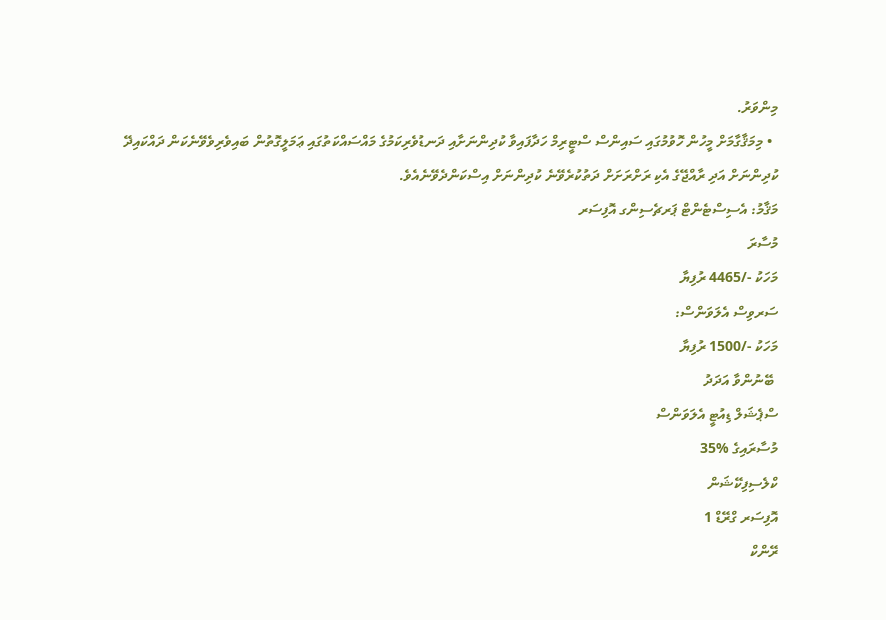މިންވަރު.
  • މިމަޤާގާމަށް މީހުން ހޮވުމުގައި ސައިންސް ސްޓީރިމް ހަދާފައިވާ ކުދިންނަށާއި ދަނޑުވެރިކަމުގެ މައްސައްކަތުގައި ޢަމަލީގޮތުން ބައިވެރިވެވޭނެކަން ދައްކައިދޭ ކުދިންނަށް އަދި ރާއްޖޭގެ އެކި ރަށްރަށަށް ދަތުކުރެވޭނެ ކުދިންނަށް އިސްކަންދެވޭނެއެވެ.
މަޤާމު: އެސިސްޓެންޓް ޕަރޗެސިންގ އޮފިސަރ
މުސާރަ
މަހަކު -/4465 ރުފިޔާ
ސަރވިސް އެލަވަންސް:
މަހަކު -/1500 ރުފިޔާ
 ބޭނުންވާ އަދަދު
ސްޕެޝަލް ޑިއުޓީ އެލަވަންސް
މުސާރައިގެ %35
ކްލެސިފިކޭޝަން
އޮފިސަރ ގްރޭޑް 1
ރޭންކް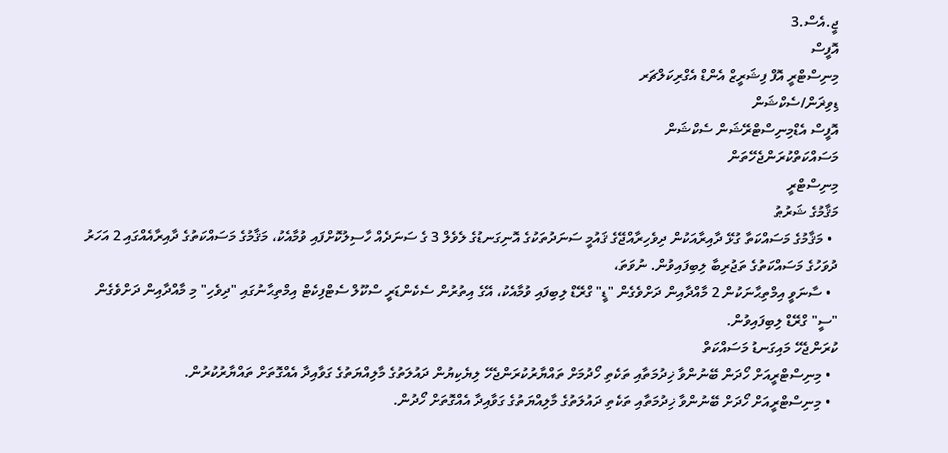ޖީ.އެސް.3
އޮފީސް
މިނިސްޓްރީ އޮފް ފިޝަރީޒް އެންޑް އެގްރިކަލްޗަރ
ޑިވިޜަން/ސެކްޝަން
އޮފީސް އެޑްމިނިސްޓްރޭޝަން ސެކްޝަން
މަސައްކަތްކުރަންޖެހޭތަން
މިނިސްޓްރީ
މަޤާމުގެ ޝަރުޠު
  • މަޤާމުގެ މަސައްކަތާ ގުޅޭ ދާއިރާއަކުން ދިވެހިރާއްޖޭގެ ޤައުމީ ސަނަދުތަކުގެ އޮނިގަނޑުގެ ލެވެލް 3 ގެ ސަނަދެއް ހާސިލުކޮށްފައި ވުމާއެކު، މަޤާމުގެ މަސައްކަތުގެ ދާއިރާއެއްގައި 2 އަހަރު ދުވަހުގެ މަސައްކަތުގެ ތަޖުރިބާ ލިބިފައިވުން. ނުވަތަ،
  • ސާނަވީ އިމްތިޙާނަކުން 2 މާއްދާއިން ދަށްވެގެން "ޑީ" ގްރޭޑް ލިބިފައި ވުމާއެކު، އޭގެ އިތުރުން ސެކެންޑަރީ ސްކޫލް ސެޓްފިކެޓް އިމްތިޙާނުގައި "ދިވެހި" މި މާއްދާއިން ދަށްވެގެން "ސީ" ގްރޭޑް ލިބިފައިވުން.
ކުރަންޖެހޭ މައިގަނޑު މަސައްކަތް
  • މިނިސްޓްރީއަށް ހޯދަން ބޭނުންވާ ޚިދުމަތާއި ތަކެތި ހޯދުމަށް ތައްޔާރުކުރަންޖެހޭ ލިޔެކިޔުން ދައުލަތުގެ މާލިއްޔަތުގެ ގަވާއިދާ އެއްގޮތަށް ތައްޔާރުކުރުން.
  • މިނިސްޓްރީއަށް ހޯދަށް ބޭނުންވާ ޚިދުމަތާއި ތަކެތި ދައުލަތުގެ މާލިއްޔަތުގެ ގަވާއިދާ އެއްގޮތަށް ހޯދުން.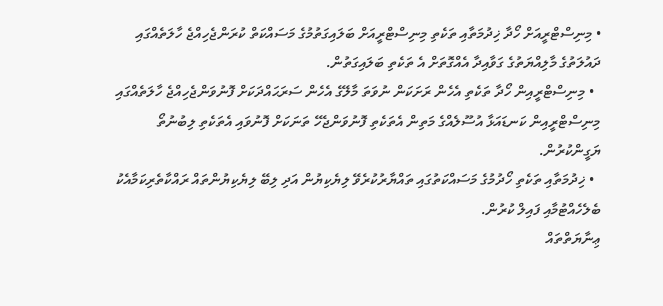• މިނިސްޓްރީއަށް ހޯދާ ޚިދުމަތާއި ތަކެތި މިނިސްޓްރީއަށް ބަލައިގަތުމުގެ މަސައްކަތް ކުރަންޖެހިއްޖެ ހާލަތެއްގައި ދައުލަތުގެ މާލިއްޔަތުގެ ގަވާއިދާ އެއްގޮތަށް އެ ތަކެތި ބަލައިގަތުން.
  • މިނިސްޓްރީއިން ހޯދާ ތަކެތި އެހެން ރަށަކަން ނުވަތަ މާލޭގެ އެހެން ސަރަޙައްދަކަށް ފޮނުވަންޖެހިއްޖެ ހާލަތެއްގައި މިނިސްޓްރީއިން ކަނޑައަޅާ އުސޫލެއްގެ މަތިން އެތަކެތި ފޮނުވަންޖެހޭ ތަނަކަށް ފޮނުވައި އެތަކެތި ލިބުނުތޯ ޔަގީންކުރުން.
  • ޚިދުމަތާއި ތަކެތި ހޯދުމުގެ މަސައްކަތުގައި ތައްޔާރުކުރެވޭ ލިޔެކިޔުން އަދި ލިބޭ ލިޔެކިޔުންތައް ރައްކާތެރިކަމާއެކު ބެލެހެއްޓުމާއި ފައިލް ކުރުން.
ޢިނާޔަތްތައް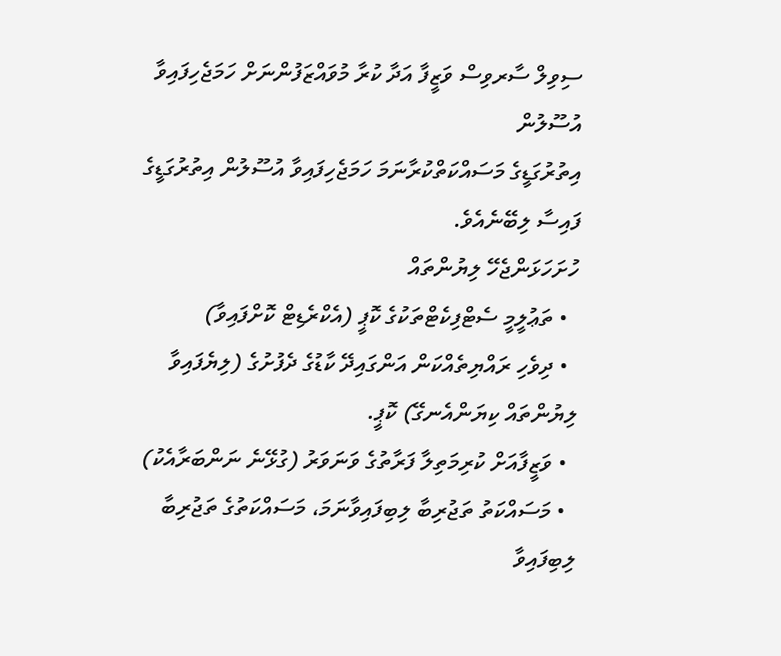ސިވިލް ސާރވިސް ވަޒީފާ އަދާ ކުރާ މުވައްޒަފުންނަށް ހަމަޖެހިފައިވާ އުސޫލުން
އިތުރުގަޑީގެ މަސައްކަތްކުރާނަމަ ހަމަޖެހިފައިވާ އުސޫލުން އިތުރުގަޑީގެ ފައިސާ ލިބޭނެއެވެ.
ހުށަހަޅަންޖެހޭ ލިޔުންތައް
  • ތަޢުލީމީ ސެޓްފިކެޓްތަކުގެ ކޮޕީ (އެކްރެޑިޓް ކޮށްފައިވާ)
  • ދިވެހި ރައްޔިތެއްކަން އަންގައިދޭ ކާޑުގެ ދެފުށުގެ (ލިޔެފައިވާ ލިޔުންތައް ކިޔަންއެނގޭ) ކޮޕީ.
  • ވަޒީފާއަށް ކުރިމަތިލާ ފަރާތުގެ ވަނަވަރު (ގުޅޭނެ ނަންބަރާއެކު)
  • މަސައްކަތު ތަޖުރިބާ ލިބިފައިވާނަމަ، މަސައްކަތުގެ ތަޖުރިބާ ލިބިފައިވާ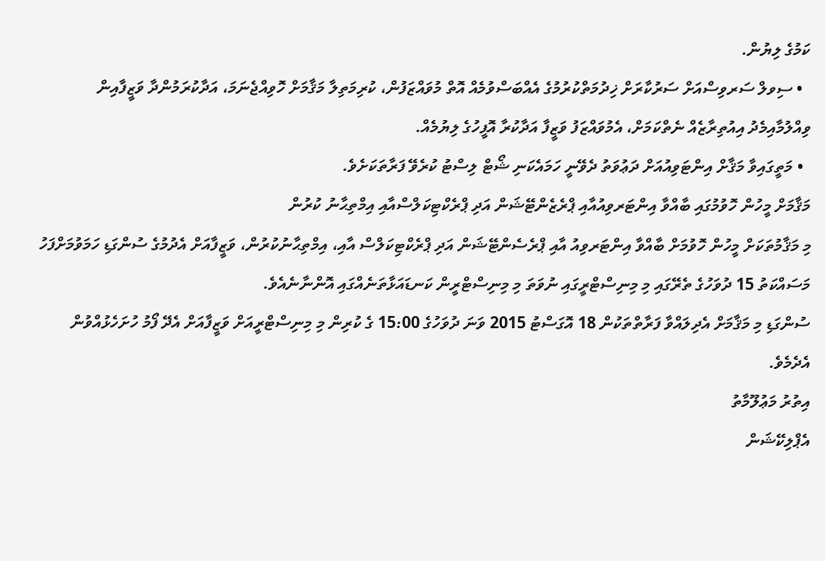ކަމުގެ ލިޔުން.
  • ސިވލް ސަރވިސްއަށް ސަރުކާރަށް ޚިދުމަތްކުރުމުގެ އެއްބަސްވުމެއް އޮތް މުވައްޒަފުން، ކުރިމަތިލާ މަޤާމަށް ހޮވިއްޖެނަމަ، އަދާކުރަމުންދާ ވަޒީފާއިން ވިއްލުމާއިމެދު އިއުތިރާޒެއް ނެތްކަމަށް، އެމުވައްޒަފު ވަޒީފާ އަދާކުރާ އޮފީހުގެ ލިޔުމެއް.
  • މަތީގައިވާ މަޤާށް އިންޓަވިއުއަށް ދަޢުވަތު ދެވޭނީ ހަމައެކަނި ޝޯޓް ލިސްޓު ކުރެވޭ ފަރާތަކަށެވެ.
މަޤާމަށް މީހުން ހޮވުމުގައި ބާއްވާ އިންޓަރވިއުއާއި ޕްރެޒެންޓޭޝަން އަދި ޕްރެކްޓިކަލްސްއާއި އިމްތިޙާނު ކުރުން
މި މަޤާމުތަކަށް މީހުން ހޮވުމަށް ބާއްވާ އިންޓަރވިއު އާއި ޕްރެސެންޓޭޝަން އަދި ޕްރެކްޓިކަލްސް އާއި، އިމްތިޙާނުކުރުން، ވަޒީފާއަށް އެދުމުގެ ސުންގަޑި ހަމަވުމަށްފަހު މަސައްކަތު 15 ދުވަހުގެ ތެރޭގައި މި މިނިސްޓްރީގައި ނުވަތަ މި މިނިސްޓްރީން ކަނޑައަޅާތަނެއްގައި އޮންނާނެއެވެ.
ސުންގަޑި މި މަޤާމަށް އެދިލައްވާ ފަރާތްތަކުން 18 އޮގަސްޓު 2015 ވަނަ ދުވަހުގެ 15:00 ގެ ކުރިން މި މިނިސްޓްރީއަށް ވަޒީފާއަށް އެދޭ ފޯމު ހުށަހެޅުއްވުން އެދެމެވެ.
އިތުރު މަޢުލޫމާތު
އެޕްލިކޭޝަން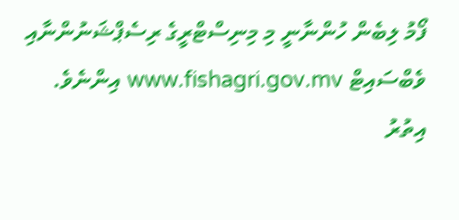ފޯމު ލިބެން ހުންނާނީ މި މިނިސްޓްރީގެ ރިސެޕްޝަނުންނާއި ވެބްސައިޓް www.fishagri.gov.mv އިންނެވެ.
އިތުރު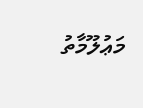މަޢުލޫމާތު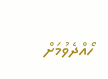ހޯއްދެވުމަށް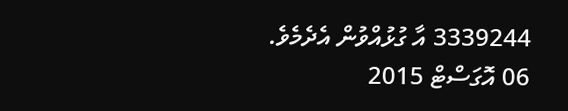3339244 އާ ގުޅުއްވުން އެދެމެވެ.
06 އޮގަސްޓް 2015